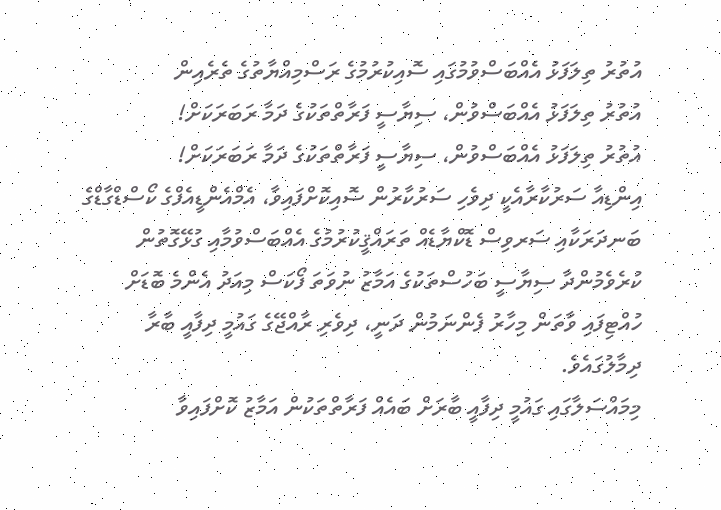އުތުރު ތިލަފަޅު އެއްބަސްވުމުގައި ސޮއިކުރުމުގެ ރަސްމިއްޔާތުގެ ތެރެއިން
އުތުރު ތިލަފަޅު އެއްބަސްވުން، ސިޔާސީ ފަރާތްތަކުގެ ދަމާ ރަބަރަކަށް!
އުތުރު ތިލަފަޅު އެއްބަސްވުން، ސިޔާސީ ފަރާތްތަކުގެ ދަމާ ރަބަރަކަށް!
އިންޑިއާ ސަރުކާރާއެކީ ދިވެހި ސަރުކާރުން ސޮއިކޮށްފައިވާ، އެމްއެންޑީއެފްގެ ކޯސްޑްގާޑްގެ ބަނދަރަކާއި ސަރވިސް ޑޮކްޔާޑެއް ތަރައްޤީކުރުމުގެ އެއްބަސްވުމާއި ގުޅޭގޮތުން ކުރެވެމުންދާ ސިޔާސީ ބަހުސްތަކުގެ އަމާޒު ނުވަތަ ފޯކަސް މިއަދު އެންމެ ބޮޑަށް ހުއްޓިފައި ވާތަން މިހާރު ފެންނަމުން ދަނީ، ދިވެރި ރާއްޖޭގެ ގައުމީ ދިފާއީ ބާރާ ދިމާލުގައެވެ.
މިމައްސަލާގައި ގައުމީ ދިފާއީ ބާރަށް ބައެއް ފަރާތްތަކުން އަމާޒު ކޮށްފައިވާ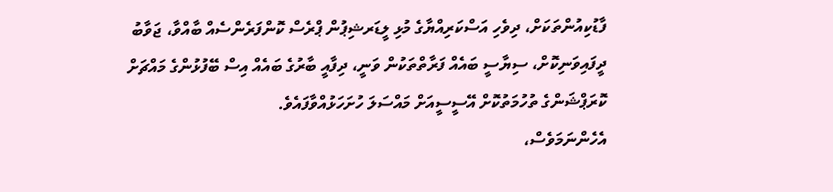ފާޑުކިއުންތަކަށް، ދިވެހި އަސްކަރިއްޔާގެ މުޅި ލީޑަރޝިޕުން ޕްރެސް ކޮންފަރެންސެއް ބާއްވާ، ޖަވާބު ދީފައިވަނިކޮށް، ސިޔާސީ ބައެއް ފަރާތްތަކުން ވަނީ، ދިފާއީ ބާރުގެ ބައެއް އިސް ބޭފުޅުންގެ މައްޗަށް ކޮރަޕްޝަންގެ ތުހުމަތުކޮށް އޭސީސީއަށް މައްސަލަ ހުށަހަޅުއްވާފައެވެ.
އެހެންނަމަވެސް،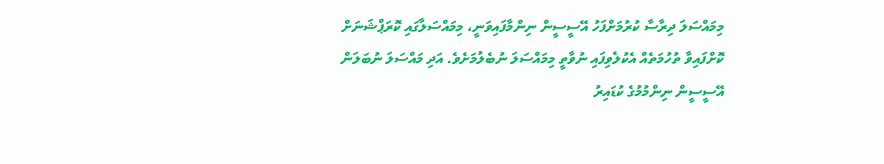މިމައްސަލަ ދިރާސާ ކުރުމަށްފަހު އޭސީސީން ނިންމާފައިވަނީ، މިމައްސަލާގައި ކޮރަޕްޝަނަށް ކޮށްފައިވާ ތުހުމަތެއް އެކުލެވިފައި ނުވާތީ މިމައްސަލަ ނުބެލުމަށެވެ. އަދި މައްސަލަ ނުބަލަން އޭސީސީން ނިންމުމުގެ ކުޑައިރު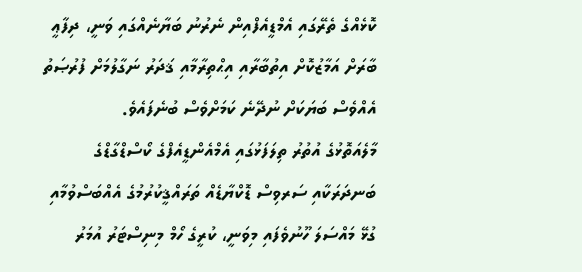ކޮޅެއްގެ ތެރޭގައި އެމްޑީއެފްއިން ނެރުނު ބަޔާނެއްގައި ވަނީ، ދިފާޢީ ބާރަށް އަމާޒުކޮށް އިތުބާރާއި އިޙްތިރާމާއި ޤަދަރު ނަގާލުމަށް ފުރުޞަތު އެއްވެސް ބަޔަކަށް ނުދޭނެ ކަމަށްވެސް ބުނެފައެވެ.
މާލެއަތޮޅުގެ އުތުރު ތިލަފަޅުގައި އެމްއެންޑީއެފްގެ ކޯސްޑްގާޑްގެ ބަނދަރަކާއި ސަރވިސް ޑޮކްޔާޑެއް ތަރައްޤީކުރުމުގެ އެއްބަސްވުމާއި ގުޅޭ މައްސަލަ ހޫނުވެފައި މިވަނީ، ކުރީގެ ހޯމް މިނިސްޓަރު އުމަރު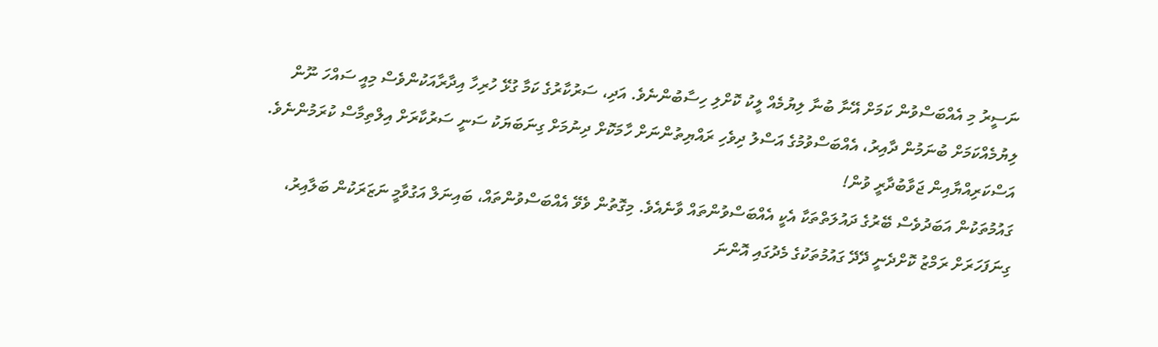ނަސީރު މި އެއްބަސްވުން ކަމަށް އޭނާ ބުނާ ލިޔުމެއް ލީކު ކޮށްލި ހިސާބުންނެވެ. އަދި، ސަރުކާރުގެ ކަމާ ގުޅޭ ހުރިހާ އިދާރާއަކުންވެސް މިއީ ސައްހަ ނޫން ލިޔުމެއްކަމަށް ބުނަމުން ދާއިރު، އެއްބަސްވުމުގެ އަސްލު ދިވެހި ރައްޔިތުންނަށް ހާމަކޮށް ދިނުމަށް ގިނަބަޔަކު ސަނީ ސަރުކާރަށް އިލްތިމާސް ކުރަމުންނެވެ.
އަސްކަރިއްޔާއިން ޖަވާބުދާރީ ވުން!
ގައުމުތަކުން އަބަދުވެސް ބޭރުގެ ދައުލަތްތަކާ އެކީ އެއްބަސްވުންތައް ވާނެއެވެ. މިގޮތުން ވެވޭ އެއްބަސްވުންތައް، ބައިނަލް އަގުވާމީ ނަޒަރަކުން ބަލާއިރު، ގިނަފަހަރަށް ރަމްޒު ކޮށްދެނީ ދޭދޭ ގައުމުތަކުގެ މެދުގައި އޮންނަ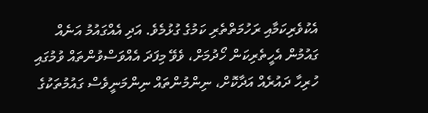އެކުވެރިކަމާއި ރަހުމަތްތެރި ކަމުގެ ގުޅުމެވެ. އަދި އެއްގައުމު އަނެއް ގައުމުން އެހީތެރިކަން ހޯދުމަށް، ވެވޭ މިފަދަ އެއްވަސްވުންތައް ވުމުގައި ހުރިހާ ދައުރެއް އަދާކޮށް، ނިންމުންތައް ނިންމަނީވެސް ގައުމުތަކުގެ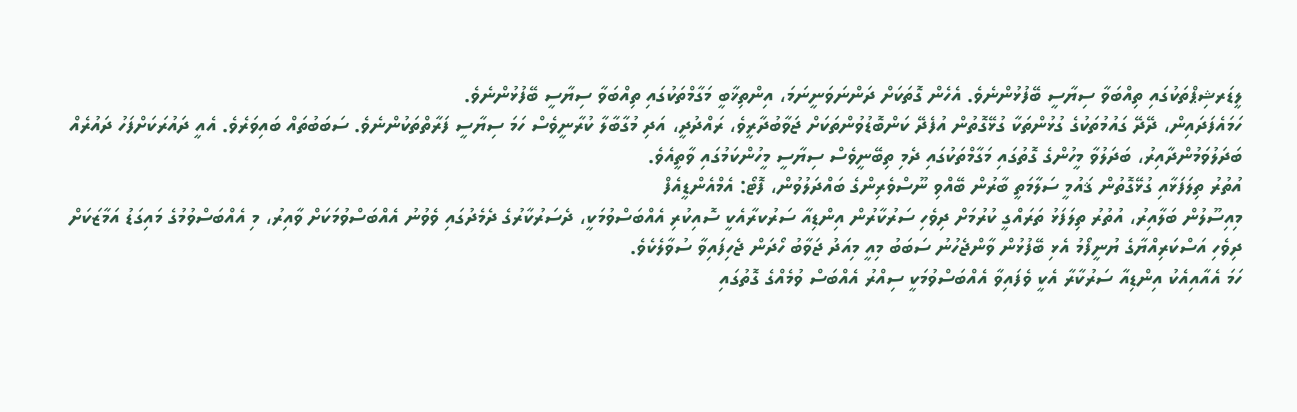ލީޑަރޝިޕްތަކުގައި ތިއްބަވާ ސިޔާސީ ބޭފުޅުންނެވެ. އެހެން ގޮތަކަށް ދަންނަވަނީނަމަ، އިންތިޚާބީ މަގާމްތަކުގައި ތިއްބަވާ ސިޔާސީ ބޭފުޅުންނެވެ.
ހަމައެފަދައިން، ދޭދޭ ގައުމުތަކުގެ ގުޅުންތަކާ ގުޅޭގޮތުން އުފެދޭ ކަންބޮޑުވުންތަކަށް ޖަވާބުދާރީވެ، ރައްދުދީ، އަދި މުގާބާލާ ކުރާނީވެސް ހަމަ ސިޔާސީ ފަރާތްތަކުންނެވެ. ސަބަބުތައް ބައިވަރެވެ. އެއީ ދައުރަކަށްފަހު ދައުރެއް ބަދަލުވަމުންދާއިރު، ބަދަލުވާ މީހުންގެ ގޮތުގައި މަގާމްތަކުގައި ދެމި ތިބޭނީވެސް ސިޔާސީ މީހުންކަމުގައި ވާތީއެވެ.
އުތުރު ތިލަފަޅާއި ގުޅޭގޮތުން ޤައުމީ ސަލާމަތީ ބާރުން ބޭއްވި ނޫސްވެރިންގެ ބައްދަލުވުން، ފޮޓޯ: އެމްއެންޑީއެފް
މިއިސޫލުން ބަލާއިރު، އުތުރު ތިލަފަޅު ތަރައްގީ ކުރުމަށް ދިވެހި ސަރުކާރުން އިންޑިއާ ސަރުކރާއެކީ ސޮއިކުރި އެއްބަސްވުމަކީ، ދެސަރުކާރުގެ ދެމެދުގައި ވެވުނު އެއްބަސްވުމަކަށް ވާއިރު، މި އެއްބަސްވުމުގެ މައިގަޑު އަމާޒަކަށް ދިވެހި އަސްކަރިއްޔާގެ ޔުނީފޯމު އެޅި ބޭފުޅުން ވާންޖެހުނު ސަބަބު މިއީ މިއަދު ޖަވާބު ހޯދަން ޖެހިފައިވާ ސުވާލެކެވެ.
ހަމަ އެއާއިއެކު އިންޑިއާ ސަރުކާރާ އެކީ ވެފައިވާ އެއްބަސްވުމަކީ ސިއްރު އެއްބަސް ވުމެއްގެ ގޮތުގައި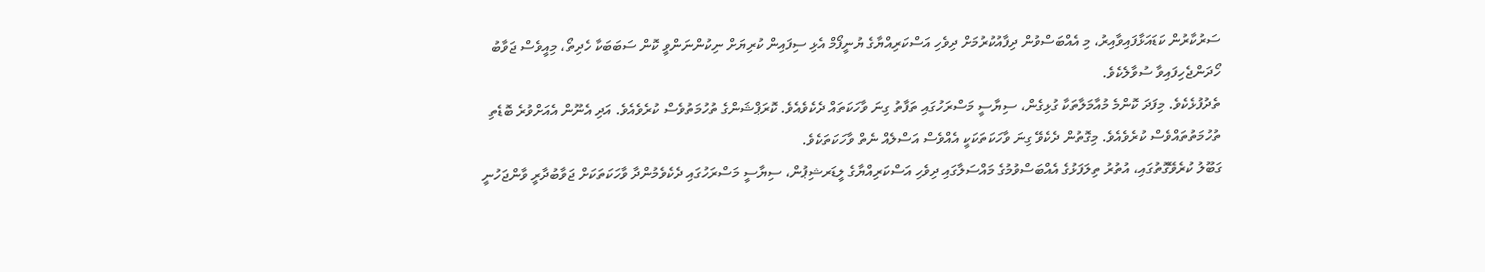ސަރުކާރުން ކަޑައަޅާފައިވާއިރު، މި އެއްބަސްވުން ދިފާއުކުރުމަށް ދިވެހި އަސްކަރިއްޔާގެ ޔުނީފޯމް އެޅި ސިފައިން ކުރިޔަށް ނިކުންނަންވީ ކޮން ސަބަބަކާ ހެދިތޯ، މިއީވެސް ޖަވާބު ހޯދަންޖެހިފައިވާ ސުވާލެކެވެ.
ތެދުފުޅެކެވެ. މިފަދަ ކޮންމެ މުއާމަލާތަކާ ގުޅިގެން، ސިޔާސީ މަސްރަހުގައި ތަފާތު ގިނަ ވާހަކަތައް ދެކެވެއެވެ. ކޮރަޕްޝަންގެ ތުހުމަތުވެސް ކުރެވެއެވެ. އަދި އެނޫން އެއަށްވުރެ ބޮޑެތި ތުހުމަތުތައްވެސް ކުރެވެއެވެ. މިގޮތުން ދެކެވޭ ގިނަ ވާހަކަތަކަކީ އެއްވެސް އަސްލެއް ނެތް ވާހަކަތަކެވެ.
ގަބޫލު ކުރެވޭގޮތުގައި، އުތުރު ތިލަފަޅުގެ އެއްބަސްވުމުގެ މައްސަލާގައި ދިވެހި އަސްކަރިއްޔާގެ ލީޑަރޝިޕުން، ސިޔާސީ މަސްރަހުގައި ދެކެވެމުންދާ ވާހަކަތަކަށް ޖަވާބުދާރީ ވާންޖަހުނީ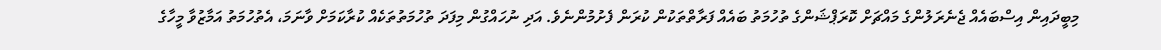މިބީދައިން އިސްބައެއް ޖެނެރަލުންގެ މައްޗަށް ކޮރަޕްޝަންގެ ތުހުމަތު ބައެއް ފަރާތްތަކުން ކުރަން ފެށުމުންނެވެ. އަދި ނުހައްގުން މިފަދަ ތުހުމަތުތަކެއް ކުރާކަމަށް ވާނަމަ، އެތުހުމަތު އަމާޒުވާ މީހާގެ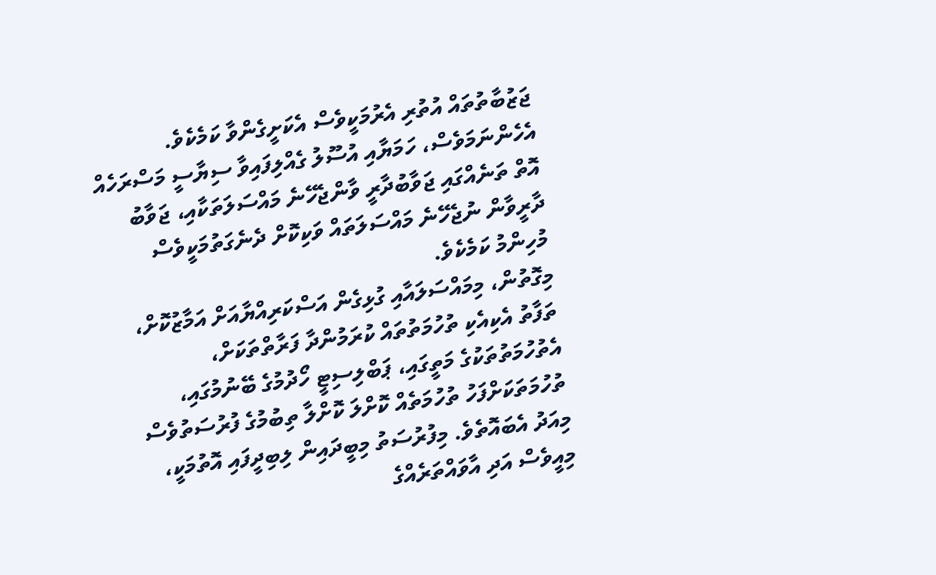ޖަޒުބާތުތައް އުތުރި އެރުމަކީވެސް އެކަށީގެންވާ ކަމެކެވެ. އެހެންނަމަވެސް، ހަމަޔާއި އުސޫލު ގެއްލިފައިވާ ސިޔާސީ މަސްރަހެއް އޮތް ތަނެއްގައި ޖަވާބުދާރީ ވާންޖެހޭނެ މައްސަލަތަކާއި، ޖަވާބު ދާރީވާން ނުޖެހޭނެ މައްސަލަތައް ވަކިކޮށް ދެނެގަތުމަކީވެސް މުހިންމު ކަމެކެވެ.
މިގޮތުން، މިމައްސަލައާއި ގުޅިގެން އަސްކަރިއްޔާއަށް އަމާޒުކޮށް، ތަފާތު އެކިއެކި ތުހުމަތުތައް ކުރަމުންދާ ފަރާތްތަކަށް، އެތުހުމަތުތަކުގެ މަތީގައި، ޕަބްލިސިޓީ ހޯދުމުގެ ބޭނުމުގައި، ތުހުމަތަކަށްފަހު ތުހުމަތެއް ކޮށްލަ ކޮށްލާ ތިބުމުގެ ފުރުސަތުވެސް މިއަދު އެބައޮތެވެ. މިފުރުސަތު މިބީދައިން ލިބިދީފައި އޮތުމަކީ، މިއީވެސް އަދި އާވައްތަރެއްގެ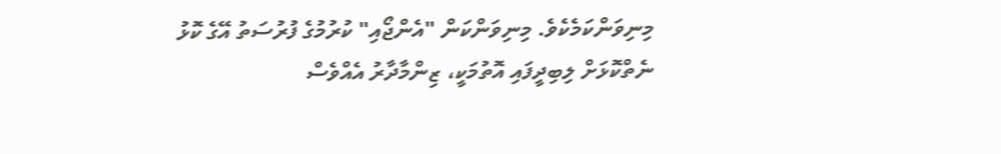މިނިވަންކަމެކެވެ. މިނިވަންކަން "އެންޖޯއި" ކުރުމުގެ ފުރުސަތު އޭގެ ކޮޅު ނެތްކޮޅަށް ލިބިދީފައި އޮތުމަކީ، ޒިންމާދާރު އެއްވެސް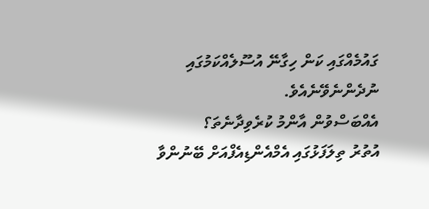ގައުމެއްގައި ކަން ހިގާނޭ އުސޫލެއްކަމުގައި ނުދެންނެވޭނެއެވެ.
އެއްބަސްވުން އާންމު ކުރެވިދާނެތަ؟
އުތުރު ތިލަފަޅުގައި އެމްއެންޑިއެފްއަށް ބޭނުންވާ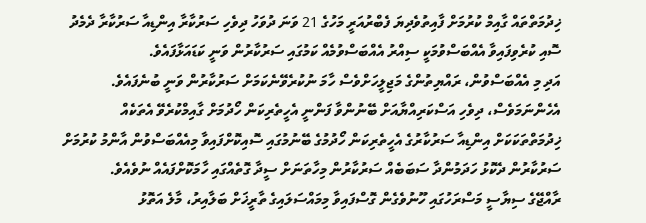ޚިދުމަތްތައް ގާއިމް ކުރުމަށް ފާއިތުވެދިޔަ ފެބްރުއަރީ މަހުގެ 21 ވަނަ ދުވަހު ދިވެހި ސަރުކާރާ އިންޑިއާ ސަރުކާރާ ދެމެދު ސޮއި ކުރެވިފައިވާ އެއްބަސްވުމަކީ ސިއްރު އެއްބަސްވުމެއް ކަމުގައި ސަރުކާރުން ވަނީ ކަޑައަޅާފައެވެ.
އަދި މި އެއްބަސްވުން، ރައްޔިތުންގެ މަޖިލީހަށްވެސް ހާމަ ނުކުރެވޭނެކަމަށް ސަރުކާރުން ވަނީ ބުނެފައެވެ. އެހެންނަމަވެސް، ދިވެހި އަސްކަރިއްޔާއަށް ބޭނުންވާ ފަންނީ އެހީތެރިކަން ހޯދުމަށް ގާއިމްކުރެވޭ އެތަކެއް ޚިދުމަތްތަކަކަށް އިންޑިއާ ސަރުކާރުގެ އެހީތެރިކަން ހޯދުމުގެ ބޭނުމުގައި ސޮއިކޮށްފައިވާ މިއެއްބަސްވުން އާންމު ކުރުމަށް ސަރުކާރުން ދެކޮޅު ހަދަމުންދާ ސަބަބެއް ސަރުކާރުން މިހާތަނަށް ސީދާ ގޮތެއްގައި ހާމަކޮށްފައެއް ނުވެއެވެ.
ރާއްޖޭގެ ސިޔާސީ މަސްރަހުގައި ހޫނުވެގެން ގޮސްފައިވާ މިމައްސަލައިގެ ތާރީޚަށް ބަލާއިރު، މާލެ އަތޮޅު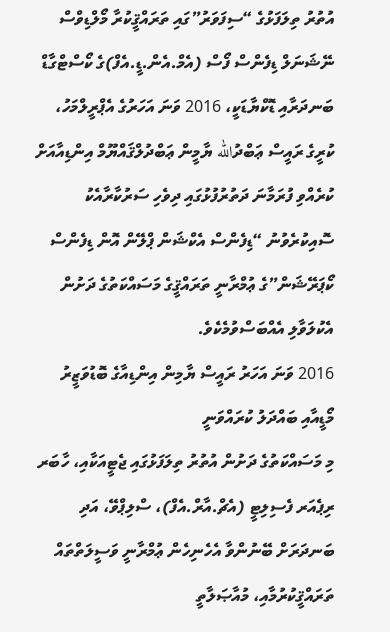އުތުރު ތިލަފަޅުގެ “ސިފަވަރު”ގައި ތަރައްޤީކުރާ މޯލްޑިވްސް ނޭޝަނަލް ޑިފެންސް ފޯސް (އެމް.އެން.ޑީ.އެފް)ގެ ކޯސްޓްގާޑް ބަނދަރާއި ޑޮކްޔާޑަކީ، 2016 ވަނަ އަހަރުގެ އެޕްރީލްމަހު، ކުރީގެ ރައީސް ޢަބްދުالله ޔާމީން ޢަބްދުލްޤައްޔޫމް އިންޑިއާއަށް ކުރެއްވި ފުރަމާނަ ދަތުރުފުޅުގައި ދިވެހި ސަރުކާރާއެކު ސޮއިކުރެވުނު “ޑިފެންސް އެކްޝަން ޕްލޭން އޮން ޑިފެންސް ކޯޕަރޭޝަން”ގެ ޢުމްރާނީ ތަރައްޤީގެ މަސައްކަތުގެ ދަށުން އެކުލަވާލި އެއްބަސްވުމެކެވެ.
2016 ވަނަ އަހަރު ރައީސް ޔާމިން އިންޑިއާގެ ބޮޑުވަޒީރު މޯޑީއާއި ބައްދަލު ކުރައްވަނީ
މި މަސައްކަތުގެ ދަށުން އުތުރު ތިލަފަޅުގައި ޖެޓީއަކާއި، ހާބަރ ރިޕެއަރ ފެސިލިޓީ (އެޗް.އާރް.އެފް)، ސްލިޕްވޭ، އަދި ބަނދަރަށް ބޭނުންވާ އެހެނިހެން ޢުމްރާނީ ވަސީލަތްތައް ތަރައްޤީކުރުމާއި، މުއާޞަލާތީ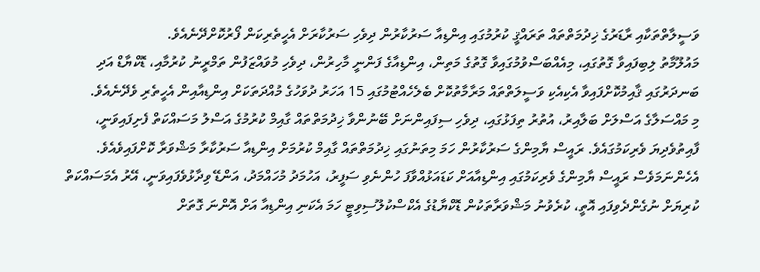ވަސީލާތްތަކާއި ރާޑަރުގެ ޚިދުމަތްތައް ތަރައްޤީ ކުރުމުގައި އިންޑިއާ ސަރުކާރުން ދިވެހި ސަރުކާރަށް އެހީތެރިކަން ފޯރުކޮށްދޭނެއެވެ.
މައުލޫމާތު ލިބިފައިވާ ގޮތުގައި، މިއެއްބަސްވުމުގައިވާ ގޮތުގެ މަތިން، އިންޑިއާގެ ފަންނީ މާހިރުން، ދިވެހި މުވައްޒަފުން ތަމްރީނު ކުރުމާއި، ޑޮކްޔާޑް އަދި ބަނދަރުގައި ޤާއިމުކޮށްފައިވާ އެކިއެކި ވަސީލަތްތައް މަރާމާތުކޮށް ބެލެހެއްޓުމުގައި 15 އަހަރު ދުވަހުގެ މުއްދަތަކަށް އިންޑިއާއިން އެހީތެރި ވެދޭނެއެވެ.
މި މައްސަލާގެ އަސްލަށް ބަލާއިރު، އުތުރު ތިފަޅުގައި، ދިވެހި ސިފައިންނަށް ބޭނުންވާ ޚިދުމަތްތައް ގާއިމް ކުރުމުގެ އަސްލު މަސައްކަތް ފެށިފައިވަނީ، ފާއިތުވެދިޔަ ވެރިކަމުގައެވެ. ރައީސް ޔާމިންގެ ސަރުކާރުން ހަމަ މިތަނުގައި ޚިދުމަތްތައް ގާއިމް ކުރުމަށް އިންޑިއާ ސަރުކާރާ މަޝްވަރާ ކޮށްފައިވެއެވެ.
އެހެންނަމަވެސް ރައީސް ޔާމިންގެ ވެރިކަމުގައި އިންޑިއާއަށް ކަޑައަޅުއްވާފަ ހުންނެވި ސަފީރު، އަހުމަދު މުހައްމަދު، އަންޑޭ ވިދާޅުވެފައިވަނީ، އޭރު އެމަސައްކަތް ކުރިޔަށް ނުގެންދެވިފައި އޮތީ، ކުރެވުނު މަޝްވަރާތަކުން ޑޮކްޔާޑުގެ އެކްސްކުލޫސިވިޓީ ހަމަ އެކަނި އިންޑިއާ އަށް އޮންނަ ގޮތަށް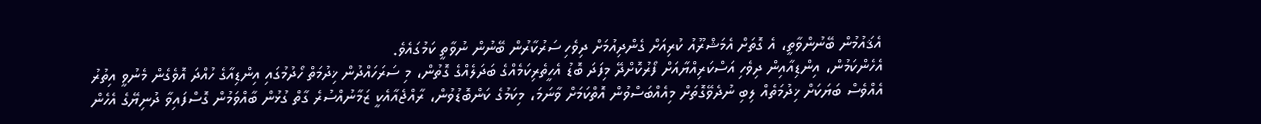އެޤައުމުން ބޭނުންވާތީ، އެ ގޮތަށް އެމަޝްރޫއު ކުރިއަށް ގެންދިއުމަށް ދިވެހި ސަރުކާރުން ބޭނުން ނުވާތީ ކަމުގައެވެ.
އެހެންކަމުން، އިންޑިއާއިން ދިވެހި އަސްކަރިއްޔާއަށް ފޯރުކޮށްދޭ މިފަދަ ބޮޑު އެހީތެރިކަމެއްގެ ބަދަލެއްގެ ގޮތުން، މި ސަރަހައްދުން ޚިދުމަތް ހޯދުމުގައި އިންޑިއާގެ ހުއްދަ އޮވެގެން މެނުވީ އިތުރު އެއްވެސް ބަޔަކަށް ޚިދުމަތެއް ލިބި ނުދެވޭގޮތަށް މިއެއްބަސްވުން އޮތްކަމަށް ވާނަމަ، މިކަމުގެ ކަންބޮޑުވުން، ރާއްޖެއާއެކީ ޒަމާނުއްސުރެ ގާތް ގުޅުން ބާއްވަމުން ގޮސްފައިވާ ދުނިޔޭގެ އެހެން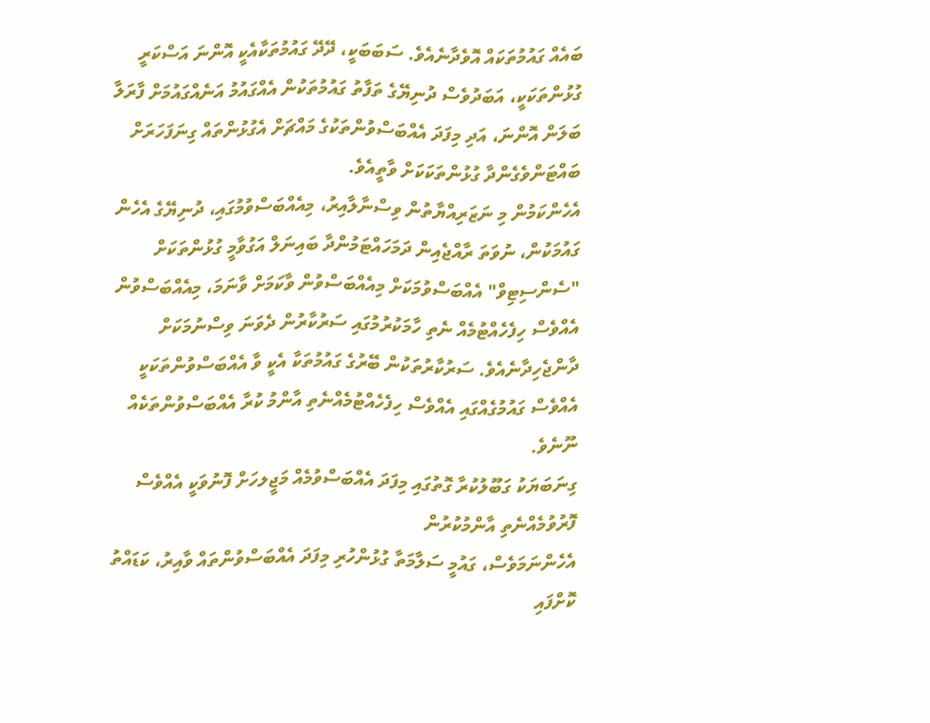ބައެއް ގައުމުތަކައް އޮވެދާނެއެވެ. ސަބަބަކީ، ދޭދޭ ގައުމުތަކާއެކީ އޮންނަ އަސްކަރީ ގުޅުންތަކަކީ، އަބަދުވެސް ދުނިޔޭގެ ތަފާތު ގައުމުތަކުން އެއްގައުމު އަނެއްގައުމަށް ފާރަލާ ބަލަން އޮންނަ، އަދި މިފަދަ އެއްބަސްވުންތަކުގެ މައްޗަށް އެގުޅުންތައް ގިނަފަހަރަށް ބައްޓަންވެގެންދާ ގުޅުންތަކަކަށް ވާތީއެވެ.
އެހެންކަމުން މި ނަޒަރިއްޔާތުން ވިސްނާލާއިރު، މިއެއްބަސްވުމުގައި، ދުނިޔޭގެ އެހެން ގައުމަކުން، ނުވަތަ ރާއްޖެއިން ދަމަހައްޓަމުންދާ ބައިނަލް އަގުވާމީ ގުޅުންތަކަށް "ސެންސިޓިވް" އެއްބަސްވުމަކަށް މިއެއްބަސްވުން ވާކަމަށް ވާނަމަ، މިއެއްބަސްވުން އެއްވެސް ހިފެހެއްޓުމެއް ނެތި ހާމަކުރުމުގައި ސަރުކާރުން ދެވަނަ ވިސްނުމަކަށް ދާންޖެހިދާނެއެވެ. ސަރުކާރުތަކުން ބޭރުގެ ގައުމުތަކާ އެކީ ވާ އެއްބަސްވުންތަކަކީ އެއްވެސް ގައުމުގެއްގައި އެއްވެސް ހިފެހެއްޓުމެއްނެތި އާންމު ކުރާ އެއްބަސްވުންތަކެއް ނޫނެވެ.
ގިނަބަޔަކު ގަބޫލުކުރާ ގޮތުގައި މިފަދަ އެއްބަސްވުމެއް މަޖީލހަށް ފޮނުވަކީ އެއްވެސް ފޮރުވުމެއްނެތި އާންމުކުރުން
އެހެންނަމަވެސް، ގައުމީ ސަލާމަތާ ގުޅުންހުރި މިފަދަ އެއްބަސްވުންތައް ވާއިރު، ކަޑައްތު ކޮށްފައި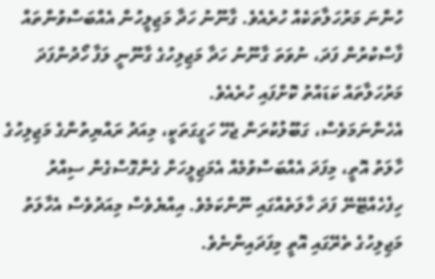ހުންނަ މަރުހަލާތަކެއް ހުރެއެވެ. ގާނޫނު ހަދާ މަޖިލީހުން އެއްބަސްވުންތައް ފާސްކުރުން ފަދަ، ނުވަތަ ގާނޫނު ހަދާ މަޖިލިހުގެ ގާނޫނީ ލަފާ ހޯދުންފަދަ މަރުހަލާތައް ކަޑައްތު ކޮށްފައި ހުރެއެވެ.
އެހެންނަމަވެސް، ގަބޫލުކުރަން ޖެހޭ ހަގީގަތަކީ، މިއަދު ރައްޔިތުންގެ މަޖިލިހުގެ ހާލަތު އޮތީ، މިފަދަ އެއްބަސްވުމެއް އެމަޖިލީހަށް ގެންގޮސްގެން ސިއްރު ހިފެހެއްޓޭނޭ ފަދަ ހާލަތެއްގައި ނޫންކަމެވެ. އިއްޔެވެސް މިއަދުވެސް އެހާލަތު މަޖިލިހުގެ ތެރޭގައި އޮތީ މިފަދައިންނެވެ.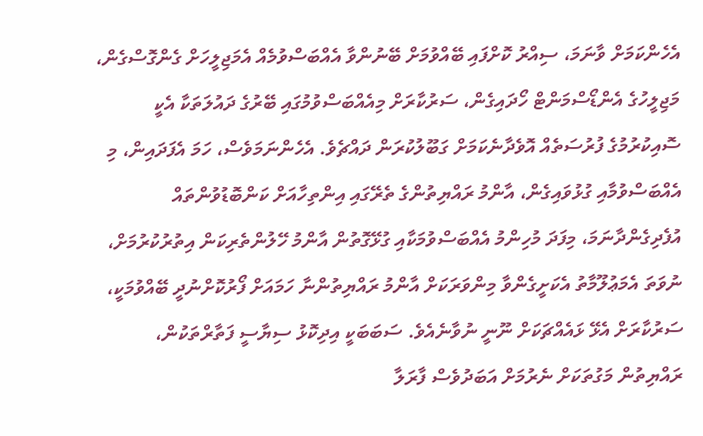އެހެންކަމަށް ވާނަމަ، ސިއްރު ކޮށްފައި ބޭއްވުމަށް ބޭނުންވާ އެއްބަސްވުމެއް އެމަޖިލީހަށް ގެންގޮސްގެން، މަޖިލީހުގެ އެންޑޯސްމަންޓް ހޯދައިގެން، ސަރުކާރަށް މިއެއްބަސްވުމުގައި ބޭރުގެ ދައުލަތަކާ އެކީ ސޮއިކުރުމުގެ ފުރުސަތެއް އޮވެދާނެކަމަށް ގަބޫލުކުރަން ދައްޗެވެ. އެހެންނަމަވެސް، ހަމަ އެފަދައިން، މި އެއްބަސްވުމާއި ގުޅުވައިގެން، އާންމު ރައްޔިތުންގެ ތެރޭގައި އިންތިހާއަށް ކަންބޮޑުވުންތައް އުފެދިގެންދާނަމަ، މިފަދަ މުހިންމު އެއްބަސްވުމަކާއި ގުޅޭގޮތުން އާންމު ހޭލުންތެރިކަން އިތުރުކުރުމަށް، ނުވަތަ އެމަޢުލޫމާތު އެކަށީގެންވާ މިންވަރަކަށް އާންމު ރައްޔިތުންނާ ހަމައަށް ފޯރުކޮށްނުދީ ބޭއްވުމަކީ، ސަރުކާރަށް އެޅޭ ޅައެއްޗަކަށް ނޫނީ ނުވާނެއެވެ. ސަބަބަކީ އިދިކޮޅު ސިޔާސީ ފަތާރްތަކުން، ރައްޔިތުން މަގުތަކަށް ނެރުމަށް އަބަދުވެސް ފާރަލާ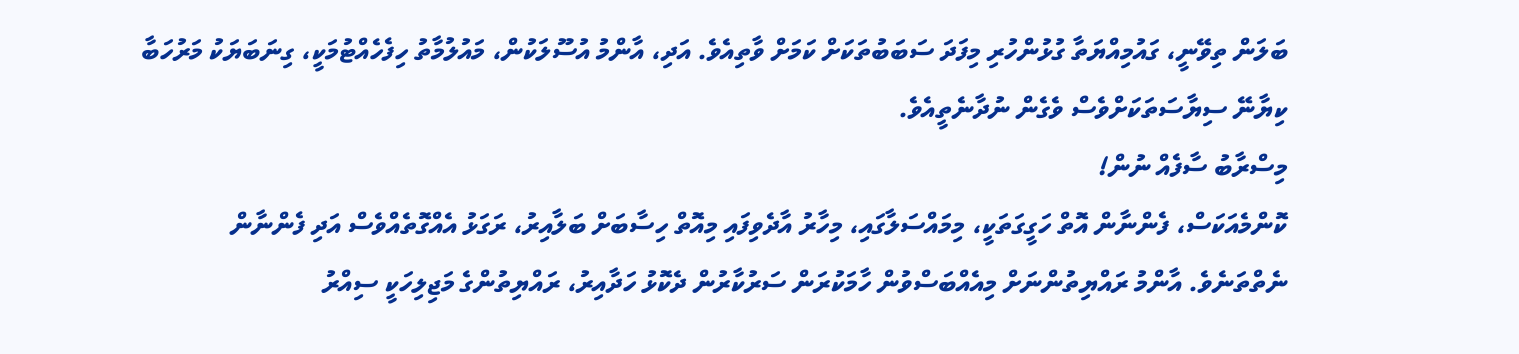ބަލަން ތިވޭނީ، ގައުމިއްޔަތާ ގުޅުންހުރި މިފަދަ ސަބަބުތަކަށް ކަމަށް ވާތިއެވެ. އަދި، އާންމު އުސޫލަކުން، މައުލުމާތު ހިފެހެއްޓުމަކީ، ގިނަބަޔަކު މަރުހަބާ ކިޔާނޭ ސިޔާސަތަކަށްވެސް ވެގެން ނުދާނެތީއެވެ.
މިސްރާބު ސާފެއް ނުން!
ކޮންމެއަކަސް، ފެންނާން އޮތް ހަގީގަތަކީ، މިމައްސަލާގައި، މިހާރު އާދެވިފައި މިއޮތް ހިސާބަށް ބަލާއިރު، ރަގަޅު އެއްގޮތެއްވެސް އަދި ފެންނާން ނެތްތަނެވެ. އާންމު ރައްޔިތުންނަށް މިއެއްބަސްވުން ހާމަކުރަން ސަރުކާރުން ދެކޮޅު ހަދާއިރު، ރައްޔިތުންގެ މަޖިލިހަކީ ސިއްރު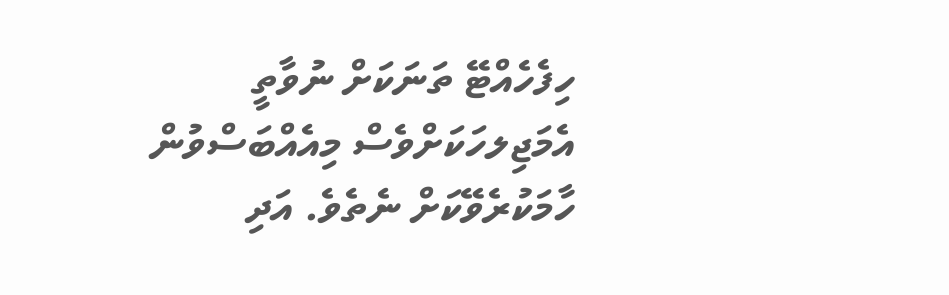ހިފެހެއްޓޭ ތަނަކަށް ނުވާތީ އެމަޖިލހަކަށްވެސް މިއެއްބަސްވުން ހާމަކުރެވޭކަށް ނެތެވެ. އަދި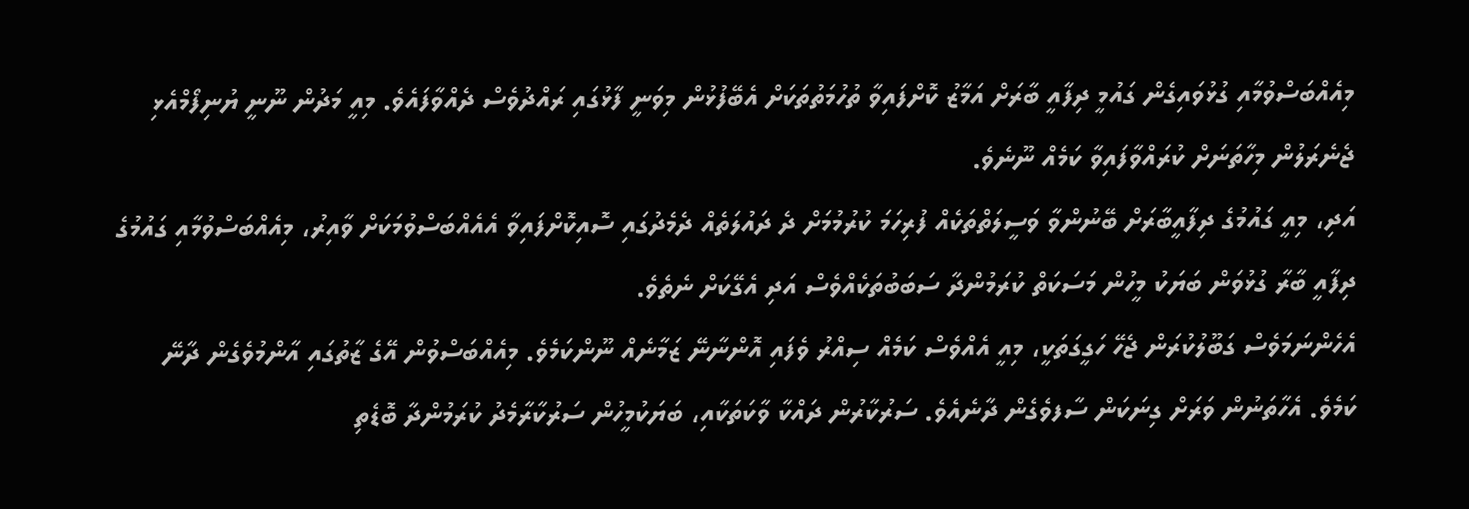މިއެއްބަސްވުމާއި ގުޅުވައިގެން ގައުމީ ދިފާއީ ބާރަށް އަމާޒު ކޮށްފައިވާ ތުހުމަތުތަކަށް އެބޭފުޅުން މިވަނީ ފާޅުގައި ރައްދުވެސް ދެއްވާފައެވެ. މިއީ މަދުން ނޫނީ ޔުނިފޯމްއެޅި ޖެނެރަލުން މިހާތަނަށް ކުރައްވާފައިވާ ކަމެއް ނޫނެވެ.
އަދި، މިއީ ގައުމުގެ ދިފާއީބާރަށް ބޭނުންވާ ވަސީލަތްތަކެއް ފުރިހަމަ ކުރުމުމަށް ދެ ދައުލަތެއް ދެމެދުގައި ސޮއިކޮށްފައިވާ އެއެއްބަސްވުމަކަށް ވާއިރު، މިއެއްބަސްވުމާއި ގައުމުގެ ދިފާއީ ބާރާ ގުޅުވަން ބަޔަކު މީހުން މަސަކަތް ކުރަމުންދާ ސަބަބުތަކެއްވެސް އަދި އެގޭކަށް ނެތެވެ.
އެހެންނަމަވެސް ގަބޫލުކުރަން ޖެހޭ ހަގީގަތަކީ، މިއީ އެއްވެސް ކަމެއް ސިއްރު ވެފައި އޮންނާނޭ ޒަމާނެއް ނޫންކަމެވެ. މިއެއްބަސްވުން އޭގެ ޒާތުގައި އާންމުވެގެން ދާނޭ ކަމެވެ. އެހާތަނުން ވަރަށް ގިނަކަން ސާފވެގެން ދާނެއެވެ. ސަރުކާރުން ދައްކާ ވާކަތަކާއި، ބަޔަކުމީހުން ސަރުކާރާމެދު ކުރަމުންދާ ބޮޑެތި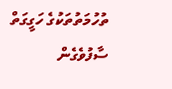ތުހުމަތުތަކުގެ ހަގީގަތް ސާފުވެގެން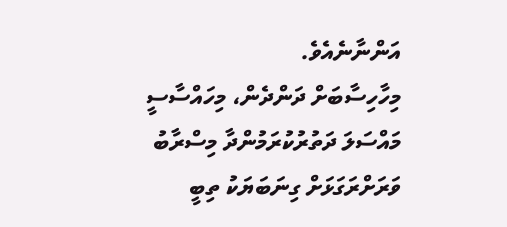އަންނާނެއެވެ.
މިހާހިސާބަށް ދަންދެން، މިހައްސާސީ މައްސަލަ ދަތުރުކުރަމުންދާ މިސްރާބު ވަރަށްރަގަޅަށް ގިނަބަޔަކު ތިބީ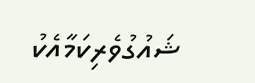ޝައުގުވެރިކަމާއެކު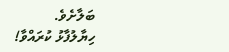ބަލާށެވެ.
ހިޔާލުފާޅު ކުރައްވާ!